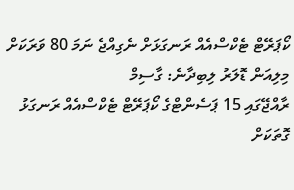ކޯޕަރޭޓް ޓެކްސްއެއް ރަނގަޅަށް ނެގިއްޖެ ނަމަ 80 ވަރަކަށް މިލިއަން ޑޮލަރު ލިބިދާނެ: ގާސިމް
ރާއްޖޭގައި 15 ޕަސެންޓްގެ ކޯޕަރޭޓް ޓެކްސްއެއް ރަނގަޅު ގޮތަކަށް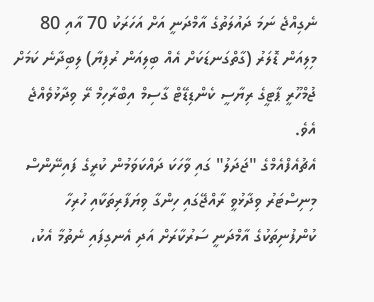ނެގިއްޖެ ނަމަ ދައުލަތުގެ އާމްދަނީ އަށް އަހަރަކު 70 އާއި 80 މިލިއަން ޑޮލަރު (ގާތްގަނޑަކަށް އެއް ބިލިއަން ރުފިޔާ) ލިބިދާނެ ކަމަށް ޖުމްހޫރީ ޕާޓީގެ ރިޔާސީ ކެންޑިޑޭޓް ގާސިމް އިބްރާހިމް ރޭ ވިދާޅުވެއްޖެ އެވެ.
އެޗުއެފްއެމްގެ "ޖަދަލު" ގައި ވާހަކަ ދައްކަވަމުން ކުރީގެ ފައިނޭންސް މިނިސްޓަރު ވިދާޅުވީ ރާއްޖޭގައި ހިންގާ ވިޔަފާރިތަކާއި ހުރިހާ ކުންފުނިތަކުގެ އާމްދަނީ ސަރުކާރަށް އަދި އެނގިފައި ނެތުމާ އެކު،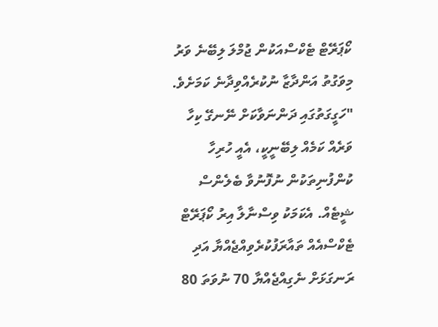ކޯޕަރޭޓް ޓެކްސްއަކުން ޖުމްލަ ލިބޭނެ ވަރު މިވަގުތު އަންދާޒާ ނުކުރެއްވިދާނެ ކަމަށެވެ.
"ހަގީގަތުގައި ދަންނަވާކަށް ނޭނގޭ ކިހާ ވަރެއް ކަމެއް ލިބޭނީކީ، އެއީ ހުރިހާ ކުންފުނިތަކުން ނުފޮނުވާ ބެލެންސް ޝީޓެއް. އެކަމަކު ވިސްނާލާ އިރު ކޯޕަރޭޓް ޓެކްސްއެއް ތައާރަފުކުރެވިއްޖެއްޔާ އަދި ރަނގަޅަށް ނެގިއްޖެއްޔާ 70 ނުވަތަ 80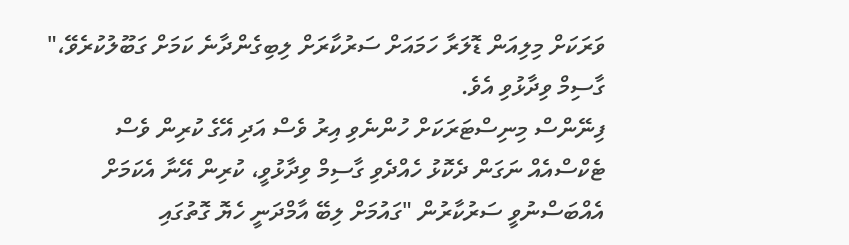ވަރަކަށް މިލިއަން ޑޮލަރާ ހަމައަށް ސަރުކާރަށް ލިބިގެންދާނެ ކަމަށް ގަބޫލުކުރެވޭ،" ގާސިމް ވިދާޅުވި އެވެ.
ފިނޭންސް މިނިސްޓަރަކަށް ހުންނެވި އިރު ވެސް އަދި އޭގެ ކުރިން ވެސް ޓެކްސްއެއް ނަގަން ދެކޮޅު ހެއްދެވި ގާސިމް ވިދާޅުވީ، ކުރިން އޭނާ އެކަމަށް އެއްބަސްނުވީ ސަރުކާރުން "ގައުމަށް ލިބޭ އާމްދަނީ ހެޔޮ ގޮތުގައި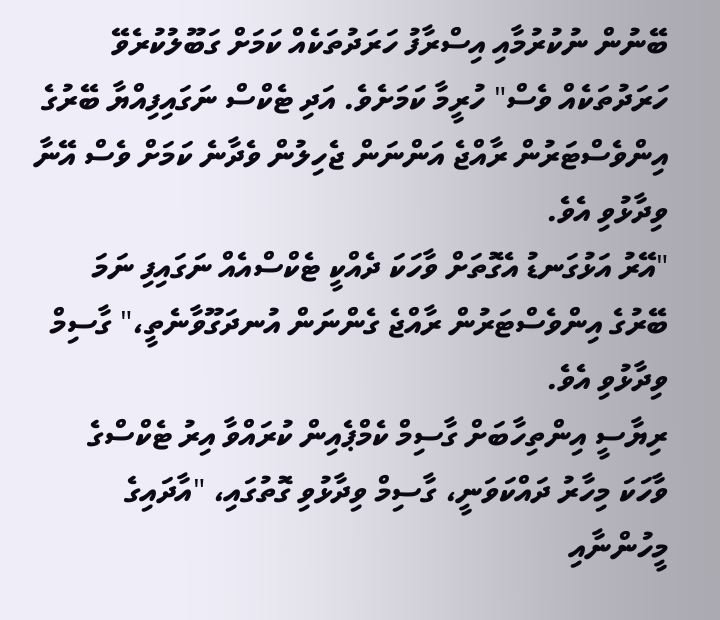ބޭނުން ނުކުރުމާއި އިސްރާފު ހަރަދުތަކެއް ކަމަށް ގަބޫލުކުރެވޭ ހަރަދުތަކެއް ވެސް" ހުރީމާ ކަމަށެވެ. އަދި ޓެކްސް ނަގައިފިއްޔާ ބޭރުގެ އިންވެސްޓަރުން ރާއްޖެ އަންނަން ޖެހިލުން ވެދާނެ ކަމަށް ވެސް އޭނާ ވިދާޅުވި އެވެ.
"އޭރު އަޅުގަނޑު އެގޮތަށް ވާހަކަ ދެއްކީ ޓެކްސްއެއް ނަގައިފި ނަމަ ބޭރުގެ އިންވެސްޓަރުން ރާއްޖެ ގެންނަން އުނދަގޫވާނެތީ،" ގާސިމް ވިދާޅުވި އެވެ.
ރިޔާސީ އިންތިހާބަށް ގާސިމް ކެމްޕެއިން ކުރައްވާ އިރު ޓެކްސްގެ ވާހަކަ މިހާރު ދައްކަވަނީ، ގާސިމް ވިދާޅުވި ގޮތުގައި، "އާދައިގެ މީހުންނާއި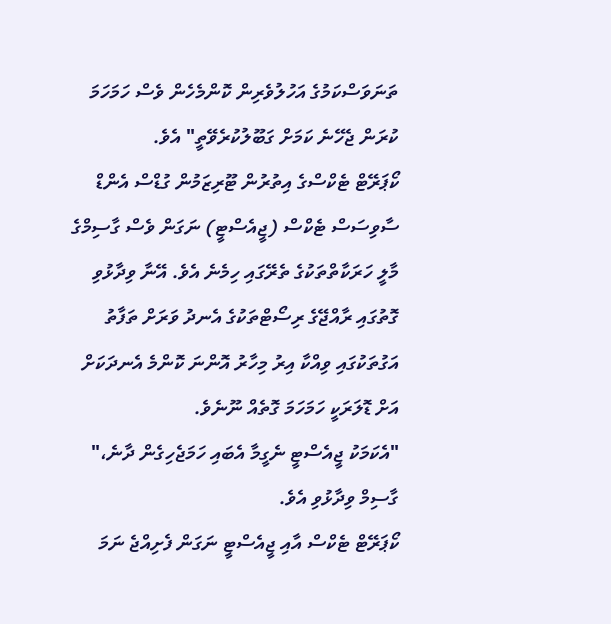ތަނަވަސްކަމުގެ އަހުލުވެރިން ކޮންމެހެން ވެސް ހަމަހަމަ ކުރަން ޖެހޭނެ ކަމަށް ގަބޫލުކުރެވޭތީ" އެވެ.
ކޯޕަރޭޓް ޓެކްސްގެ އިތުރުން ޓޫރިޒަމުން ގުޑްސް އެންޑް ސާވިސަސް ޓެކްސް (ޖީއެސްޓީ) ނަގަން ވެސް ގާސިމްގެ މާލީ ހަރަކާތްތަކުގެ ތެރޭގައި ހިމެނެ އެވެ. އޭނާ ވިދާޅުވި ގޮތުގައި ރާއްޖޭގެ ރިސޯޓްތަކުގެ އެނދު ވަރަށް ތަފާތު އަގުތަކުގައި ވިއްކާ އިރު މިހާރު އޮންނަ ކޮންމެ އެނދަކަށް އަށް ޑޮލަރަކީ ހަމަހަމަ ގޮތެއް ނޫނެވެ.
"އެކަމަކު ޖީއެސްޓީ ނެގީމާ އެބައި ހަމަޖެހިގެން ދާނެ،" ގާސިމް ވިދާޅުވި އެވެ.
ކޯޕަރޭޓް ޓެކްސް އާއި ޖީއެސްޓީ ނަގަން ފެށިއްޖެ ނަމަ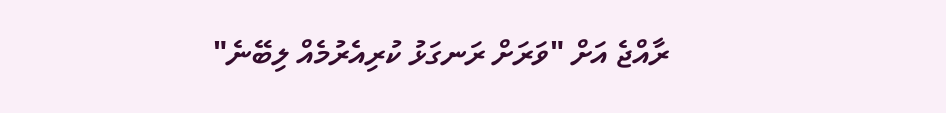ރާއްޖެ އަށް "ވަރަށް ރަނގަޅު ކުރިއެރުމެއް ލިބޭނެ"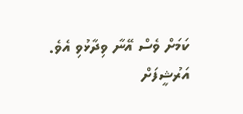ކަމަށް ވެސް އޭނާ ވިދާޅުވި އެވެ.
އަރުޝީފަށް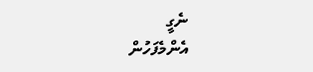ނެގީ
އެންމެފަހުން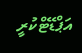އަޕްޑޭޓްކުރީ